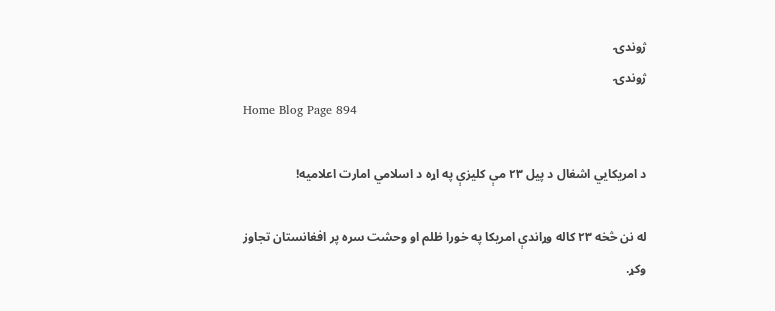ژوندۍ
ژوندۍ
Home Blog Page 894

د امریکايي اشغال د پيل ۲۳ مې کليزې په اړه د اسلامي امارت اعلامیه!

له نن څخه ۲۳ کاله وړاندې امریکا په خورا ظلم او وحشت سره پر افغانستان تجاوز وکړ.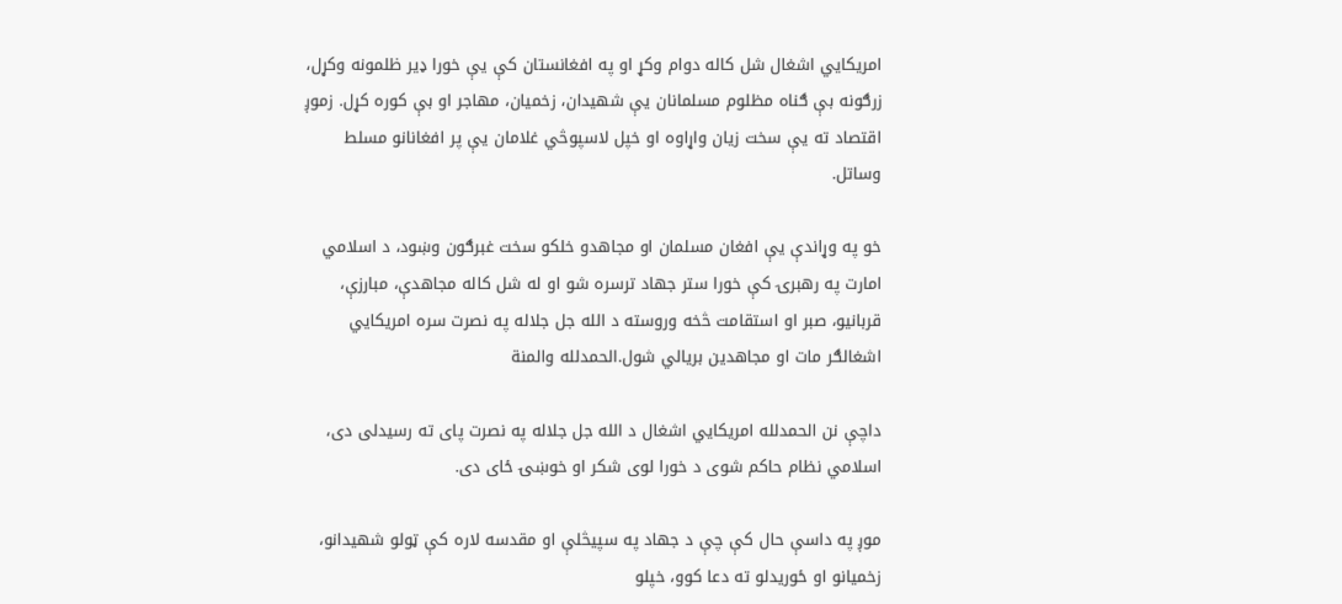امریکايي اشغال شل کاله دوام وکړ او په افغانستان کې یې خورا ډیر ظلمونه وکړل، زرګونه بې ګناه مظلوم مسلمانان یې شهیدان، زخمیان، مهاجر او بې کوره کړل. زموږ اقتصاد ته یې سخت زیان واړاوه او خپل لاسپوڅي غلامان یې پر افغانانو مسلط وساتل.

خو په وړاندې یې افغان مسلمان او مجاهدو خلکو سخت غبرګون وښود، د اسلامي امارت په رهبرۍ کې خورا ستر جهاد ترسره شو او له شل کاله مجاهدې، مبارزې، قربانیو، صبر او استقامت څخه وروسته د الله جل جلاله په نصرت سره امریکايي اشغالګر مات او مجاهدین بریالي شول.الحمدلله والمنة

داچې نن الحمدلله امریکايي اشغال د الله جل جلاله په نصرت پای ته رسیدلی دی، اسلامي نظام حاکم شوی د خورا لوی شکر او خوښۍ ځای دی.

موږ په داسې حال کې چې د جهاد په سپیڅلې او مقدسه لاره کې ټولو شهیدانو، زخمیانو او ځوریدلو ته دعا کوو، خپلو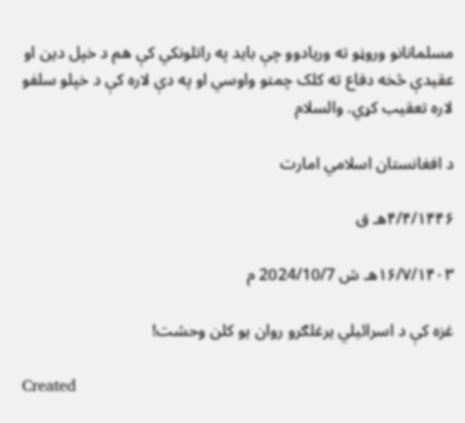مسلمانانو وروڼو ته وریادوو چې باید په راتلونکي کې هم د خپل دین او عقیدې څخه دفاع ته کلک چمتو واوسي او په دې لاره کې د خپلو سلفو لاره تعقیب کړي. والسلام

د افغانستان اسلامي امارت

۴/۴/۱۴۴۶هـ ق

۱۶/۷/۱۴۰۳هـ ش 2024/10/7 م

غزه کې د اسرائیلي یرغلګرو روان یو کلن وحشت!

Created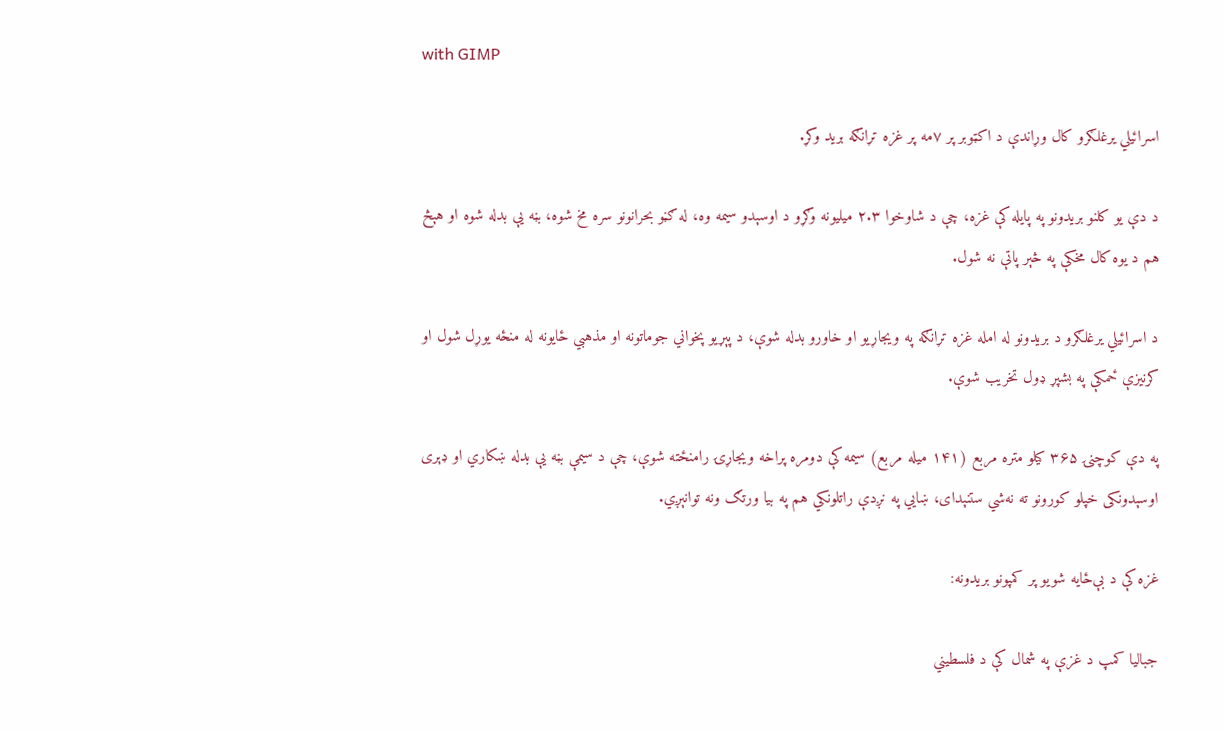with GIMP

اسرائیلي یرغلګرو کال وړاندې د اکټوبر پر ۷مه پر غزه تړانګه برید وکړ.

د دې یو کلنو بریدونو په پایله کې غزه، چې د شاوخوا ۲.۳ میلیونه وګړو د اوسېدو سیمه وه، له ګڼو بحرانونو سره مخ شوه، بڼه یې بدله شوه او هېڅ هم د یوه کال مخکې په څېر پاتې نه شول.

د اسرائیلي یرغلګرو د بریدونو له امله غزه تړانګه په ویجاړیو او خاورو بدله شوې، د پېړیو پخواني جوماتونه او مذهبي ځایونه له منځه یوړل شول او کرنیزې ځمکې په بشپړ ډول تخریب شوې.

په دې کوچنۍ ۳۶۵ کیلو متره مربع (۱۴۱ میله مربع) سیمه کې دومره پراخه ویجاړۍ رامنځته شوې، چې د سیمې بڼه یې بدله ښکاري او ډېری اوسېدونکی خپلو کورونو ته نه‌شي ستنېدای، ښايي په نږدې راتلونکي هم په بیا ورتګ ونه توانېږي.

غزه کې د بې‌ځایه شویو پر کمپونو بریدونه:

جبالیا کمپ د غزې په شمال کې د فلسطیني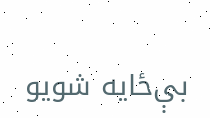بې‌ځایه شویو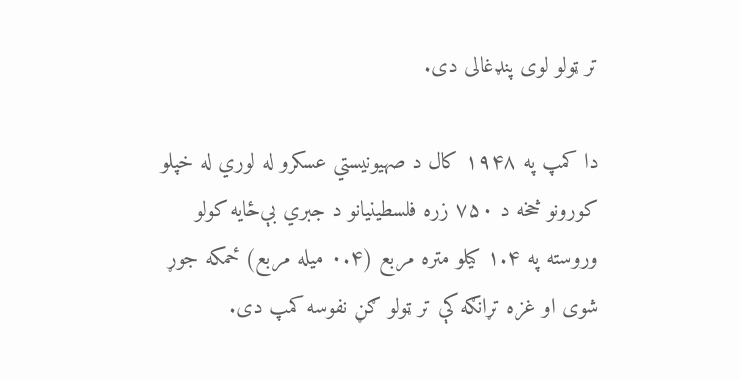تر ټولو لوی پنډغالی دی.

دا کمپ په ۱۹۴۸ کال د صهیونیستي عسکرو له لوري له خپلو کورونو څخه د ۷۵۰ زره فلسطینيانو د جبري بې‌ځایه کولو وروسته په ۱.۴ کیلو متره مربع (۰.۴ میله مربع) ځمکه جوړ شوی او غزه تړانګه کې تر ټولو ګڼ نفوسه کمپ دی.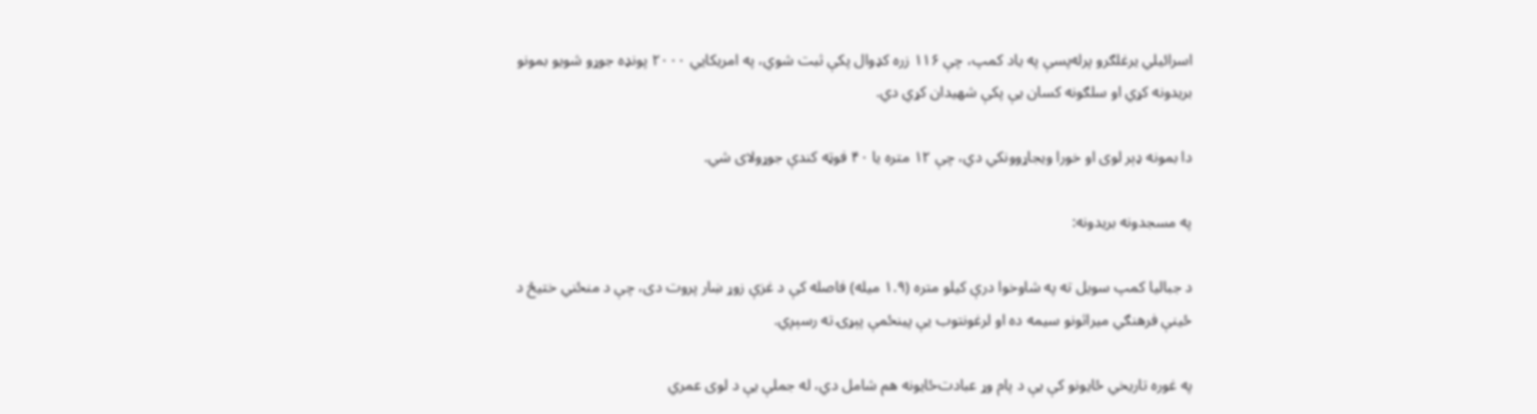اسرائیلي یرغلګرو پرله‌پسې په یاد کمپ، چې ۱۱۶ زره کډوال پکې ثبت شوي، په امریکايي ۲۰۰۰ پونډه جوړو شویو بمونو بریدونه کړي او سلګونه کسان یې پکې شهیدان کړي دي.

دا بمونه ډېر لوی او خورا ویجاړوونکي دي، چې ۱۲ متره یا ۴۰ فوټه کندې جوړولای شي.

په مسجدونه بریدونه:

د جبالیا کمپ سویل ته په شاوخوا درې کیلو متره (۱.۹ میله) فاصله کې د غزې زوړ ښار پروت دی، چې د منځني ختیځ د ځینې فرهنګي میراثونو سیمه ده او لرغونتوب يې پینځمې پېړۍ ته رسېږي.

په غوره تاریخي ځایونو کې یې د پام وړ عبادت‌ځایونه هم شامل دي، له جملې یې د لوی عمري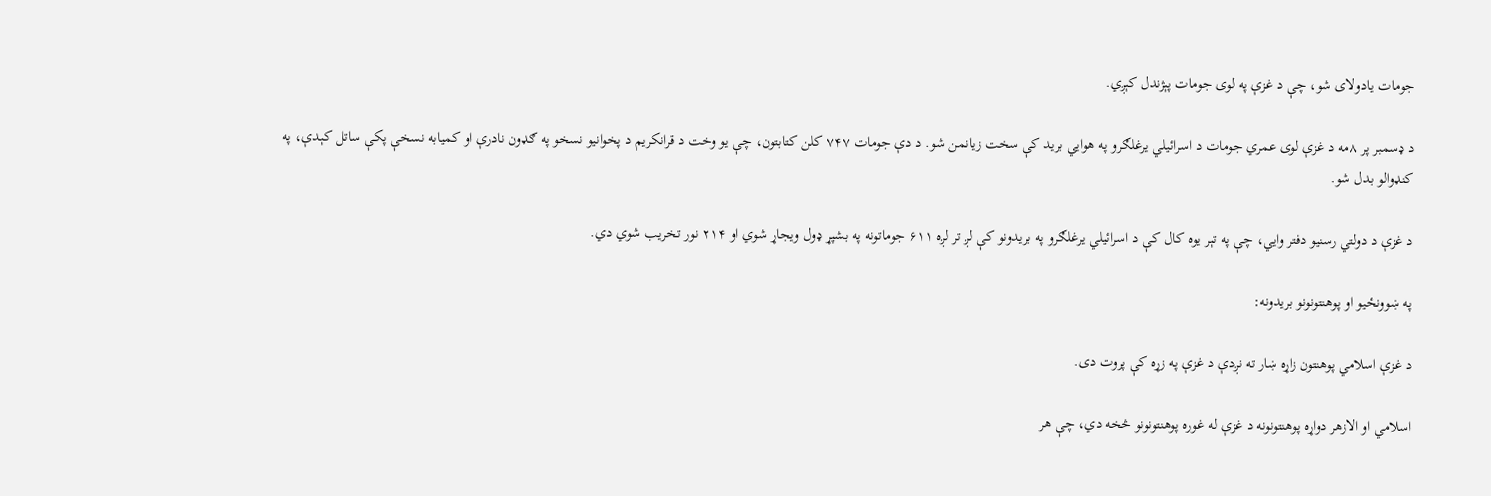جومات یادولای شو، چې د غزې په لوی جومات پېژندل کېږي.

د ډسمبر پر ۸مه د غزې لوی عمري جومات د اسرائیلي یرغلګرو په هوايي برید کې سخت زیانمن شو. د دې جومات ۷۴۷ کلن کتابتون، چې یو وخت د قرانکریم د پخوانیو نسخو په ګډون نادرې او کمیابه نسخې پکې ساتل کېدې، په کنډوالو بدل شو.

د غزې د دولتي رسنیو دفتر وايي، چې په تېر یوه کال کې د اسرائیلي یرغلګرو په بریدونو کې لږ تر لږه ۶۱۱ جوماتونه په بشپړ ډول ویجاړ شوي او ۲۱۴ نور تخریب شوي دي.

په ښوونځیو او پوهنتونونو بریدونه:

د غزې اسلامي پوهنتون زاړه ښار ته نږدې د غزې په زړه کې پروت دی.

اسلامي او الازهر دواړه پوهنتونونه د غزې له غوره پوهنتونونو څخه دي، چې هر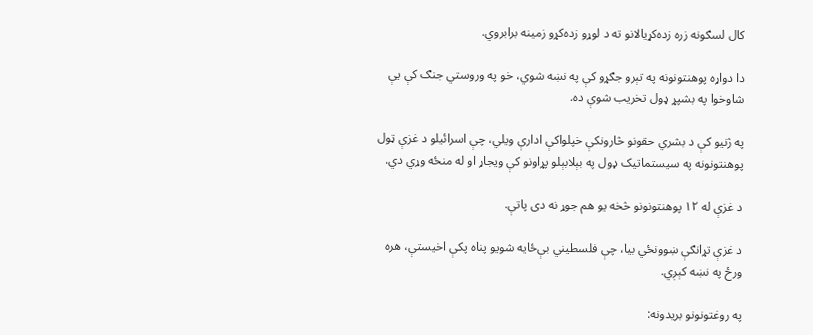کال لسګونه زره زده‌کړیالانو ته د لوړو زده‌کړو زمینه برابروي.

دا دواړه پوهنتونونه په تېرو جګړو کې په نښه شوي، خو په وروستي جنګ کې یې شاوخوا په بشپړ ډول تخریب شوې ده.

په ژنیو کې د بشري حقونو څارونکې خپلواکې ادارې ویلي، چې اسرائیلو د غزې ټول پوهنتونونه په سیستماتیک ډول په بېلابېلو پړاونو کې ویجاړ او له منځه وړي دي.

د غزې له ۱۲ پوهنتونونو څخه یو هم جوړ نه دی پاتې.

د غزې تړانګې ښوونځي بیا، چې فلسطیني بې‌ځایه شویو پناه پکې اخیستې، هره ورځ په نښه کېږي.

په روغتونونو بریدونه: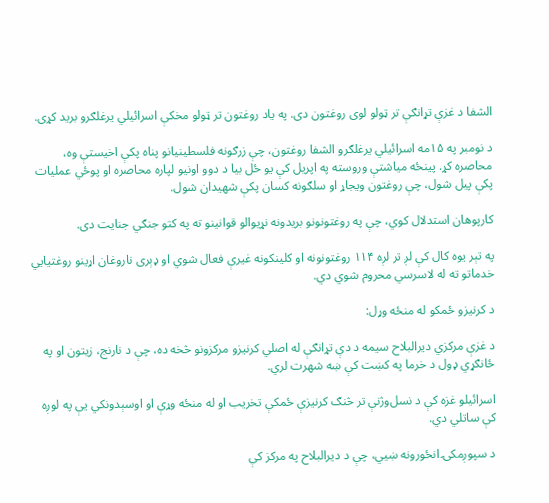الشفا د غزې تړانګې تر ټولو لوی روغتون دی. په یاد روغتون تر ټولو مخکې اسرائیلي یرغلګرو برید کړی.

د نومبر په ۱۵مه اسرائیلي یرغلګرو الشفا روغتون، چې زرګونه فلسطینیانو پناه پکې اخیستې وه، محاصره کړ. پینځه میاشتې وروسته په اپریل کې یو ځل بیا د دوو اونیو لپاره محاصره او پوځي عملیات پکې پيل شول، چې روغتون ویجاړ او سلګونه کسان پکې شهیدان شول.

کارپوهان استدلال کوي، چې په روغتونونو بریدونه نړیوالو قوانینو ته په کتو جنګي جنایت دی.

په تېر یوه کال کې لږ تر لږه ۱۱۴ روغتونونه او کلینکونه غیرې فعال شوي او ډېری ناروغان اړینو روغتیايي خدماتو ته له لاسرسي محروم شوي دي.

د کرنیزو ځمکو له منځه وړل:

د غزې مرکزي دیرالبلاح سیمه د دې تړانګې له اصلي کرنیزو مرکزونو څخه ده، چې د نارنج، زیتون او په ځانګړي ډول د خرما په کښت کې ښه شهرت لري.

اسرائیلو غزه کې د نسل‌وژنې تر څنګ کرنیزې ځمکې تخریب او له منځه وړې او اوسېدونکي یې په لوږه کې ساتلي دي.

د سپوږمکۍ انځورونه ښيي، چې د دیرالبلاح په مرکز کې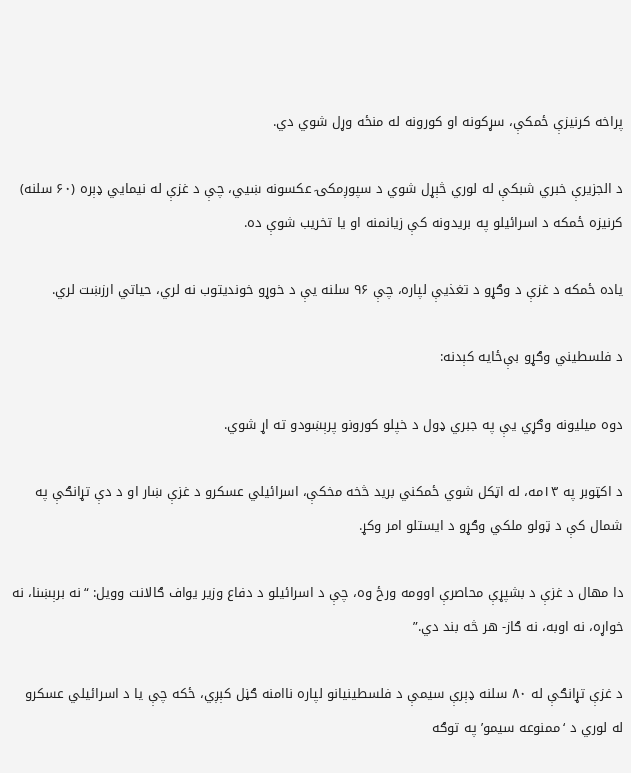پراخه کرنیزې ځمکې، سړکونه او کورونه له منځه وړل شوي دي.

د الجزیرې خبري شبکې له لوري څېړل شوي د سپوږمکۍ عکسونه ښيي، چې د غزې له نیمايي ډېره (۶۰ سلنه) کرنیزه ځمکه د اسرائیلو په بریدونه کې زیانمنه او یا تخریب شوې ده.

یاده ځمکه د غزې د وګړو د تغذیې لپاره، چې ۹۶ سلنه یې د خوړو خوندیتوب نه لري، حیاتي ارزښت لري.

د فلسطیني وګړو بې‌ځایه کېدنه:

دوه میلیونه وګړي یې په جبري ډول د خپلو کورونو پرېښودو ته اړ شوي.

د اکټوبر په ۱۳مه، له اټکل شوي ځمکني برید څخه مخکې، اسرائیلي عسکرو د غزې ښار او د دې تړانګې په شمال کې د ټولو ملکي وګړو د ایستلو امر وکړ.

دا مهال د غزې د بشپړې محاصرې اوومه ورځ وه، چې د اسرائیلو د دفاع وزیر یواف ګالانت وویل: “نه برېښنا، نه خواړه، نه اوبه، نه ګاز- هر څه بند دي.”

د غزې تړانګې له ۸۰ سلنه ډېرې سیمې د فلسطینیانو لپاره ناامنه ګڼل کېږي، ځکه چې یا د اسرائیلي عسکرو له لوري د ‘ممنوعه سیمو’ په توګه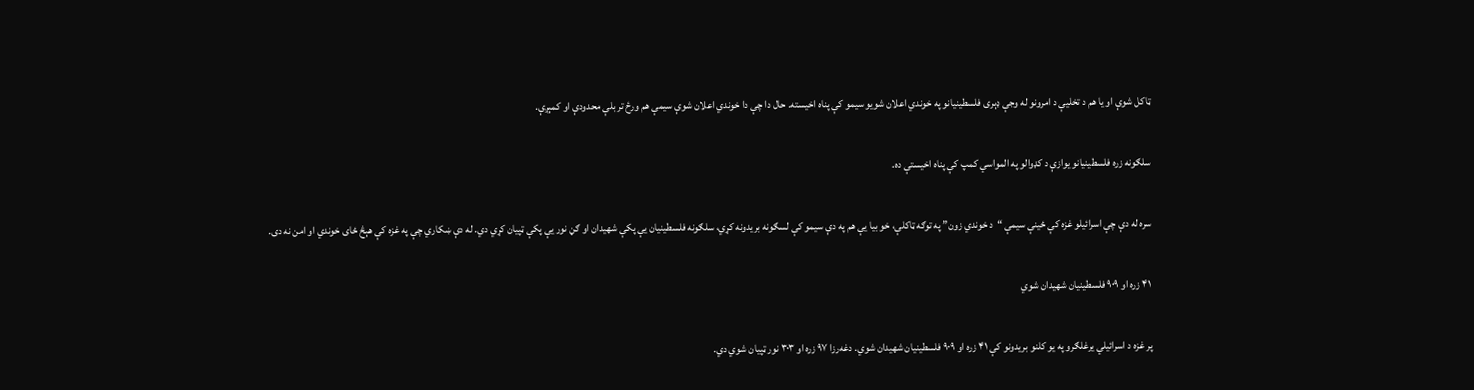ټاکل شوې او یا هم د تخلیې د امرونو له وجې ډېری فلسطینیانو په خوندي اعلان شویو سیمو کې پناه اخیسته. حال دا چې دا خوندي اعلان شوې سیمې هم ورځ تر بلې محدودې او کمېږې.

سلګونه زره فلسطینیانو یوازې د کډوالو په المواسي کمپ کې پناه اخیستې ده.

سره له دې چې اسرائیلو غزه کې ځینې سیمې “د خوندي زون” په توګه ټاکلې، خو بیا یې هم په دې سیمو کې لسګونه بریدونه کړي، سلګونه فلسطینیان یې پکې شهیدان او ګڼ نور یې پکې ټپیان کړي دي. له دې ښکاري چې په غزه کې هېڅ ځای خوندي او امن نه دی.

۴۱ زره او ۹۰۹ فلسطینیان شهیدان شوي

پر غزه د اسرائیلي یرغلګرو په یو کلنو بریدونو کې ۴۱ زره او ۹۰۹ فلسطینیان شهیدان شوي. دغه‌رزا ۹۷ زره او ۳۰۳ نور ټپیان شوي دي.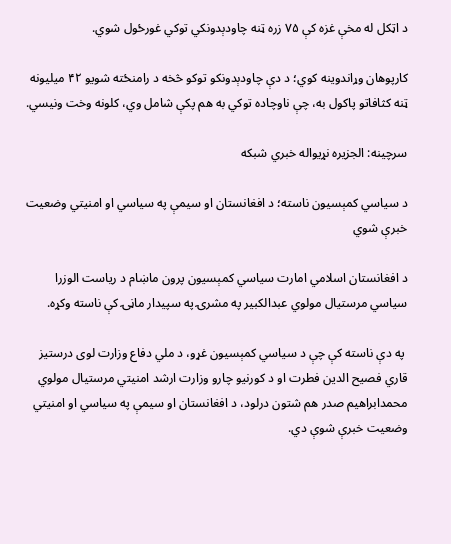د اټکل له مخې غزه کې ۷۵ زره ټنه چاودېدونکي توکي غورځول شوي.

کارپوهان وړاندوینه کوي؛ د دې چاودېدونکو توکو څخه د رامنځته شويو ۴۲ میلیونه ټنه کثافاتو پاکول به، چې ناوچاده توکي به هم پکې شامل وي، کلونه وخت ونیسي.

سرچینه: الجزیره نړیواله خبري شبکه

د سیاسي کمېسیون ناسته؛ د افغانستان او سیمې په سیاسي او امنیتي وضعیت خبرې شوي

د افغانستان اسلامي امارت سیاسي کمېسیون پرون ماښام د ریاست الوزرا سیاسي مرستیال مولوي عبدالکبیر په مشرۍ په سپيدار ماڼۍ کې ناسته وکړه.

 په دې ناسته کې چې د سیاسي کمېسیون غړو، د ملي دفاع وزارت لوی درستیز قاري فصیح الدین فطرت او د کورنیو چارو وزارت ارشد امنیتي مرستیال مولوي محمدابراهیم صدر هم شتون درلود، د افغانستان او سیمې په سیاسي او امنیتي وضعیت خبرې شوې دي.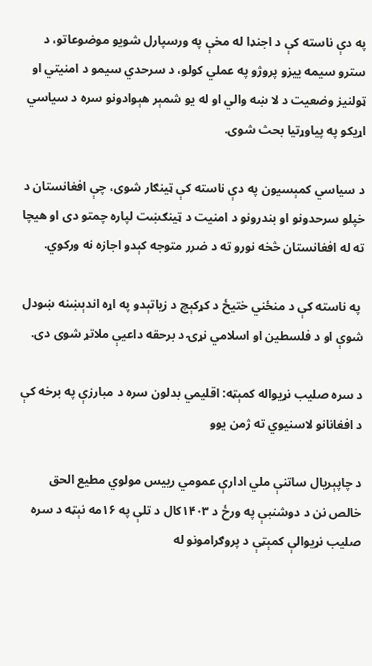په دې ناسته کې د اجنډا له مخې په ورسپارل شویو موضوعاتو، د سترو سیمه ییزو پروژو په عملي کولو، د سرحدي سیمو د امنیتي او ټولنیز وضعیت د لا ښه والي او له یو شمېر هېوادونو سره د سیاسي اړیکو په پیاوړتیا بحث شوی.

د سیاسي کمېسیون په دې ناسته کې ټینګار شوی، چې افغانستان د خپلو سرحدونو او بندرونو د امنیت د ټینګښت لپاره چمتو دی او هیچا ته له افغانستان څخه نورو ته د ضرر متوجه کېدو اجازه نه ورکوي.

 په ناسته کې د منځني ختیځ د کړکېچ د زیاتېدو په اړه اندېښنه ښودل شوې او د فلسطین او اسلامي نړۍ د برحقه داعیې ملاتړ شوی دی.

د سره صلیب نړیواله کمېټه: اقلیمي بدلون سره د مبارزې په برخه کې د افغانانو لاسنیوي ته ژمن یوو

د چاپېریال ساتنې ملي ادارې عمومي رییس مولوي مطیع الحق خالص نن د دوشنبې په ورځ د ۱۴۰۳کال د تلې په ۱۶مه نېټه د سره صلیب نړیوالې کمېټې د پروګرامونو له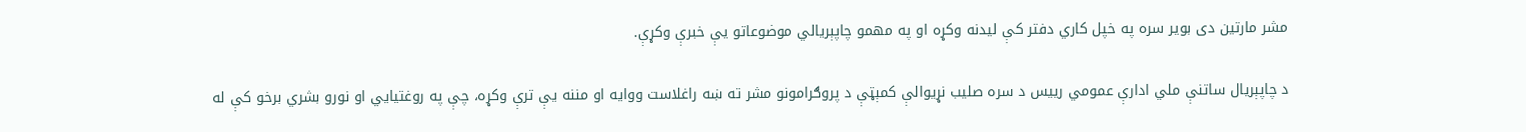مشر مارتین دی بویر سره په خپل کاري دفتر کې لیدنه وکړه او په مهمو چاپېریالي موضوعاتو یې خبرې وکړې.

د چاپېریال ساتنې ملي ادارې عمومي رییس د سره صلیب نړیوالې کمېټې د پروګرامونو مشر ته ښه راغلاست ووایه او مننه یې ترې وکړه، چې په روغتيايي او نورو بشري برخو کې له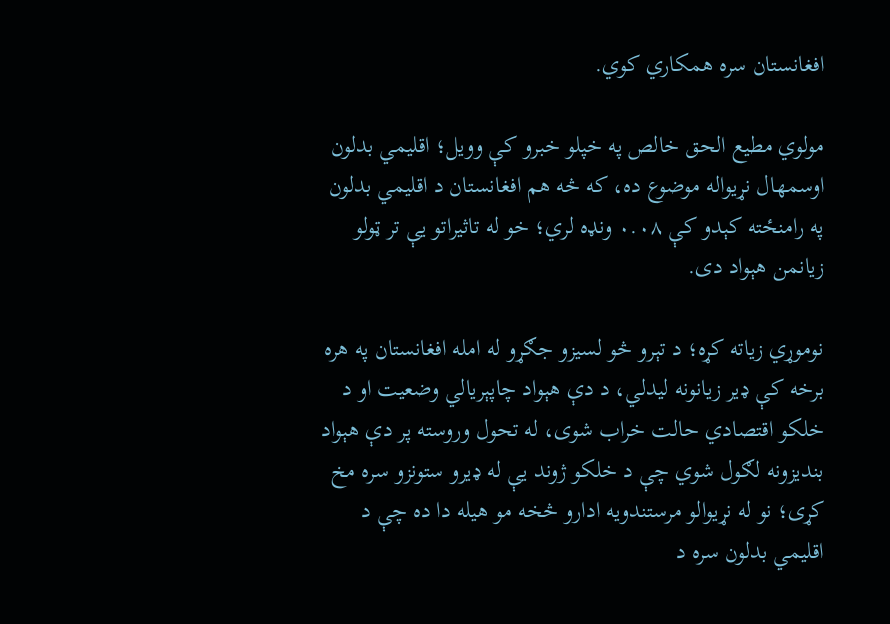افغانستان سره همکاري کوي.

مولوي مطیع الحق خالص په خپلو خبرو کې وویل؛ اقلیمي بدلون اوسمهال نړیواله موضوع ده، که څه هم افغانستان د اقلیمي بدلون په رامنځته کېدو کې ۰.۰۸ ونډه لري؛ خو له تاثیراتو یې تر ټولو زیانمن هېواد دی.

نوموړي زیاته کړه؛ د تېرو څو لسیزو جګړو له امله افغانستان په هره برخه کې ډیر زیانونه لیدلي، د دې هېواد چاپېریالي وضعیت او د خلکو اقتصادي حالت خراب شوی، له تحول وروسته پر دې هېواد بندیزونه لګول شوي چې د خلکو ژوند یې له ډیرو ستونزو سره مخ کړی؛ نو له نړیوالو مرستندویه ادارو څخه مو هیله دا ده چې د اقلیمي بدلون سره د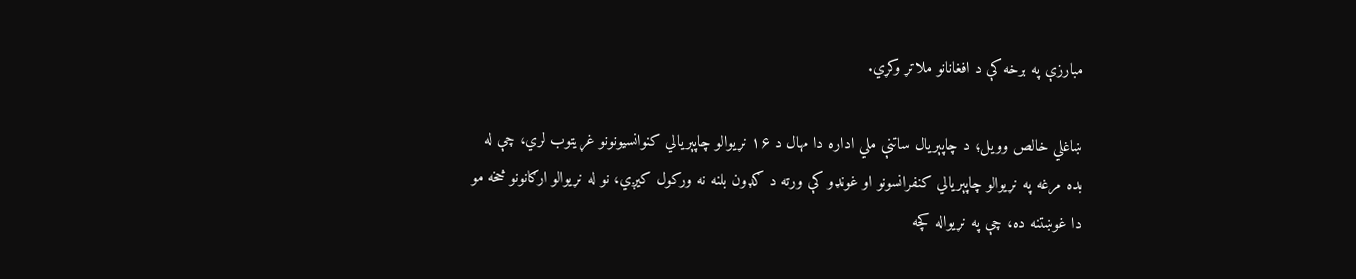مبارزې په برخه کې د افغانانو ملاتړ وکړي.

ښاغلي خالص وویل؛ د چاپېریال ساتنې ملي اداره دا مهال د ۱۶ نړیوالو چاپېریالي کنوانسیونونو غړیتوب لري، چې له بده مرغه په نړیوالو چاپېریالي کنفرانسونو او غونډو کې ورته د ګډون بلنه نه ورکول کيږي، نو له نړیوالو ارګانونو څخه مو دا غوښتنه ده، چې په نړیواله کچه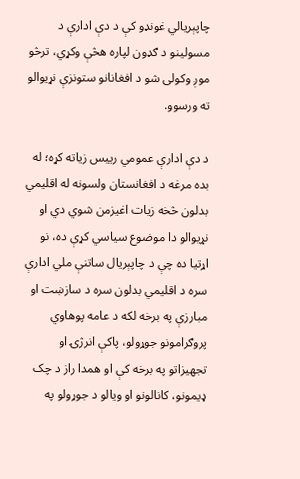چاپېریالي غونډو کې د دې ادارې د مسولینو د ګډون لپاره هڅې وکړي، ترڅو موږ وکولی شو د افغانانو ستونزې نړیوالو ته ورسوو.

د دې ادارې عمومي رییس زیاته کړه؛ له بده مرغه د افغانستان ولسونه له اقلیمي بدلون څخه زیات اغیزمن شوي دي او نړیوالو دا موضوع سیاسي کړې ده، نو اړتیا ده چې د چاپېریال ساتنې ملي ادارې سره د اقلیمي بدلون سره د سازښت او مبارزې په برخه لکه د عامه پوهاوي پروګرامونو جوړولو، پاکې انرژۍ او تجهیزاتو په برخه کې او همدا راز د چک ډیمونو، کانالونو او ویالو د جوړولو په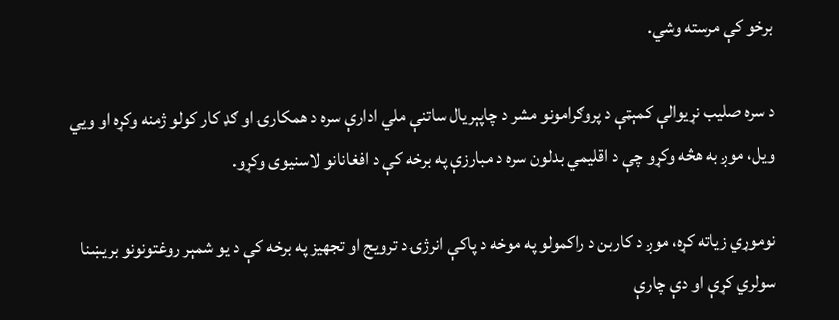برخو کې مرسته وشي.

د سره صلیب نړیوالې کمېټې د پروګرامونو مشر د چاپېریال ساتنې ملي ادارې سره د همکارۍ او ګډ کار کولو ژمنه وکړه او ويي ویل، موږ به هڅه وکړو چې د اقلیمي بدلون سره د مبارزې په برخه کې د افغانانو لاسنیوی وکړو.

نوموړي زیاته کړه، موږ د کاربن د راکمولو په موخه د پاکې انرژۍ د ترویج او تجهیز په برخه کې د یو شمېر روغتونونو بریښنا سولري کړې او دې چارې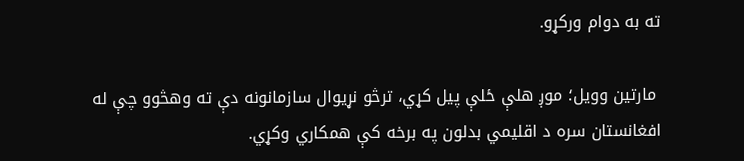ته به دوام ورکړو.

 مارتین وویل؛ موږ هلې ځلې پیل کړي، ترڅو نړيوال سازمانونه دې ته وهڅوو چې له افغانستان سره د اقلیمي بدلون په برخه کې همکاري وکړي.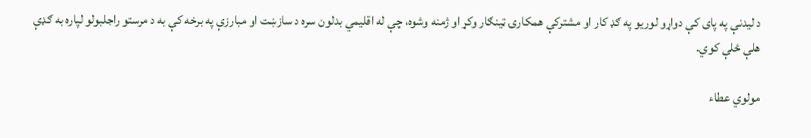د لیدنې په پای کې دواړو لوریو په ګډ کار او مشترکې همکارۍ ټینګار وکړ او ژمنه وشوه، چې له اقلیمي بدلون سره د سازښت او مبارزې په برخه کې به د مرستو راجلبولو لپاره به ګډې هلې ځلې کوي.

مولوي عطاء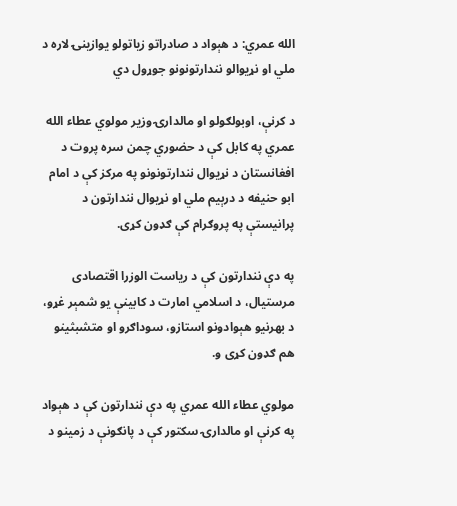الله عمري: د هېواد د صادراتو زیاتولو یوازینۍ لاره د ملي او نړیوالو نندارتونونو جوړول دي

د کرنې، اوبولګولو او مالدارۍ وزیر مولوي عطاء الله عمري په کابل کې د حضوري چمن سره پروت د افغانستان د نړیوال نندارتونونو په مرکز کې د امام ابو حنیفه د درېیم ملي او نړیوال نندارتون د پرانیستې په پروګرام کې ګډون کړی.

په دې نندارتون کې د ریاست الوزرا اقتصادی مرستیال، د اسلامي امارت د کابینې یو شمېر غړو، د بهرنیو هېوادونو استازو، سوداګرو او متشبثینو هم ګډون کړی و.

مولوي عطاء الله عمري په دې نندارتون کې د هېواد په کرنې او مالدارۍ سکتور کې د پانګونې د زمینو د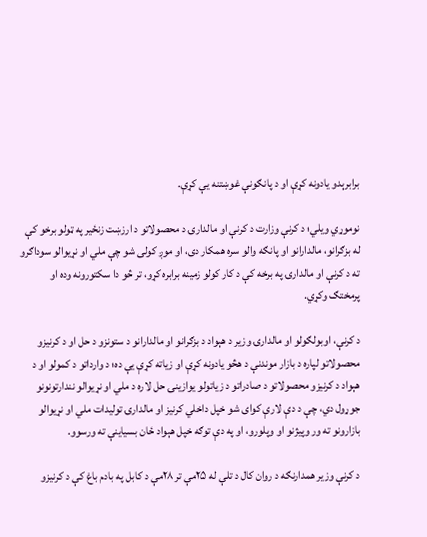برابرېدو یادونه کړې او د پانګونې غوښتنه یې کړې.

نوموړي ویلي؛ د کرنې وزارت د کرنې او مالدارۍ د محصولاتو د ارزښت زنځیر په ټولو برخو کې له بزګرانو، مالدارانو او پانګه والو سره همکار دی، او موږ کولی شو چې ملي او نړیوالو سوداګرو ته د کرنې او مالدارۍ په برخه کې د کار کولو زمینه برابره کړو، تر څو دا سکتورونه وده او پرمختګ وکړي.

د کرنې، اوبولګولو او مالدارۍ وزیر د هېواد د بزګرانو او مالدارانو د ستونزو د حل او د کرنیزو محصولاتو لپاره د بازار موندنې د هڅو یادونه کړې او زیاته کړې یې ده؛ د وارداتو د کمولو او د هېواد د کرنیزو محصولاتو د صادراتو د زیاتولو یوازینۍ حل لاره د ملي او نړیوالو نندارتونونو جوړول دي، چې د دې لارې کوای شو خپل داخلي کرنیز او مالدارۍ تولیدات ملي او نړیوالو بازارونو ته ور وپیژنو او وپلورو، او په دې توګه خپل هېواد ځان بسیاینې ته ورسوو.

د کرنې وزیر همدارنګه د روان کال د تلې له ۲۵مې تر ۲۸مې د کابل په بادم باغ کې د کرنیزو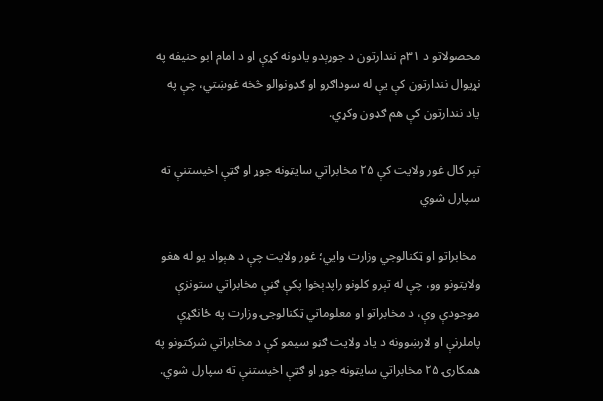محصولاتو د ۳۱م نندارتون د جوړېدو یادونه کړې او د امام ابو حنیفه په نړیوال نندارتون کې یې له سوداګرو او ګډونوالو څخه غوښتي، چې په یاد نندارتون کې هم ګډون وکړي.

تېر کال غور ولایت کې ۲۵ مخابراتي سایټونه جوړ او ګټې اخیستنې ته سپارل شوي

 مخابراتو او ټکنالوجي وزارت وايي؛ غور ولایت چې د هېواد یو له هغو ولایتونو وو، چې له تېرو کلونو راپدېخوا پکې ګڼې مخابراتي ستونزې موجودې وې، د مخابراتو او معلوماتي ټکنالوجۍ وزارت په ځانګړې پاملرنې او لارښوونه د یاد ولایت ګڼو سیمو کې د مخابراتي شرکتونو په همکارۍ ۲۵ مخابراتي سایټونه جوړ او ګټې اخیستنې ته سپارل شوي.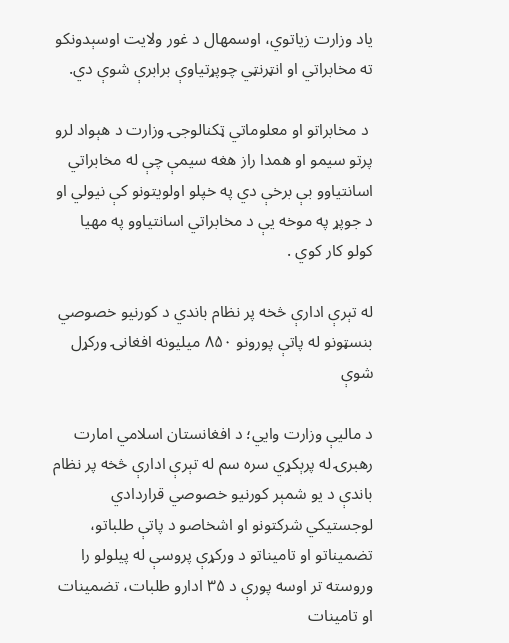یاد وزارت زیاتوي، اوسمهال د غور ولایت اوسېدونکو ته مخابراتي او انټرنټي چوپړتیاوې برابرې شوې دي.

 د مخابراتو او معلوماتي ټکنالوجۍ وزارت د هېواد لرو پرتو سیمو او همدا راز هغه سیمې چې له مخابراتي اسانتیاوو بې برخې دي په خپلو اولویتونو کې نیولي او د جوپړ په موخه یې د مخابراتي اسانتیاوو په مهیا کولو کار کوي .

له تېرې ادارې څخه پر نظام باندي د کورنيو خصوصي بنسټونو له پاتې پورونو ۸۵۰ میلیونه افغانۍ ورکړل شوې

د مالیې وزارت وايي؛ د افغانستان اسلامي امارت رهبرۍ له پرېکړي سره سم له تېرې ادارې څخه پر نظام باندې د يو شمېر کورنیو خصوصي قراردادي لوجستيكي شرکتونو او اشخاصو د پاتې طلباتو، تضميناتو او تامیناتو د ورکړې پروسې له پیلولو را وروسته تر اوسه پورې د ۳۵ ادارو طلبات، تضمینات او تامينات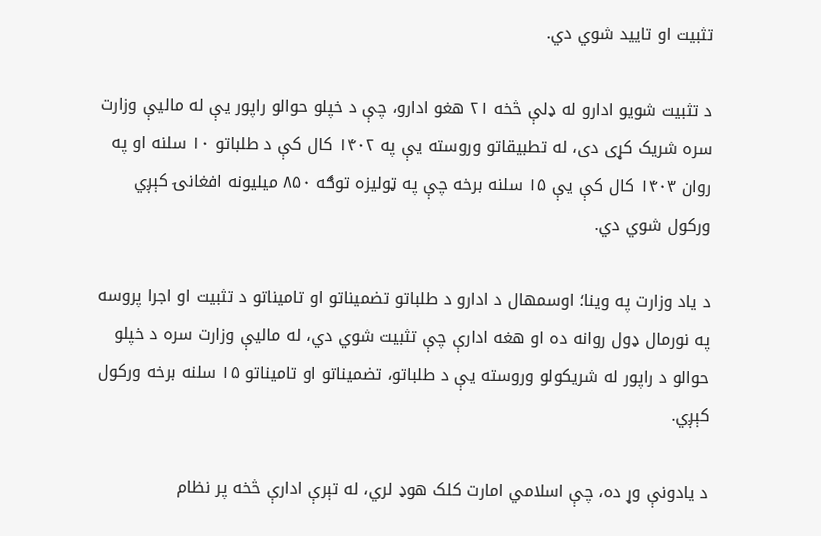تثبیت او تایید شوي دي.

د تثبيت شویو ادارو له ډلې څخه ۲۱ هغو ادارو، چې د خپلو حوالو راپور یې له ماليې وزارت سره شریک کړی دی، له تطبيقاتو وروسته یې په ۱۴۰۲ کال کې د طلباتو ۱۰ سلنه او په روان ۱۴۰۳ کال کې یې ۱۵ سلنه برخه چې په ټولیزه توګه ۸۵۰ میلیونه افغانۍ کېږي ورکول شوي دي.

د یاد وزارت په وینا؛ اوسمهال د ادارو د طلباتو تضمیناتو او تامیناتو د تثبيت او اجرا پروسه په نورمال ډول روانه ده او هغه ادارې چې تثبيت شوي دي، له ماليې وزارت سره د خپلو حوالو د راپور له شريکولو وروسته یې د طلباتو، تضمیناتو او تاميناتو ۱۵ سلنه برخه ورکول کېږي.

د يادونې وړ ده، چې اسلامي امارت کلک هوډ لري، له تېرې ادارې څخه پر نظام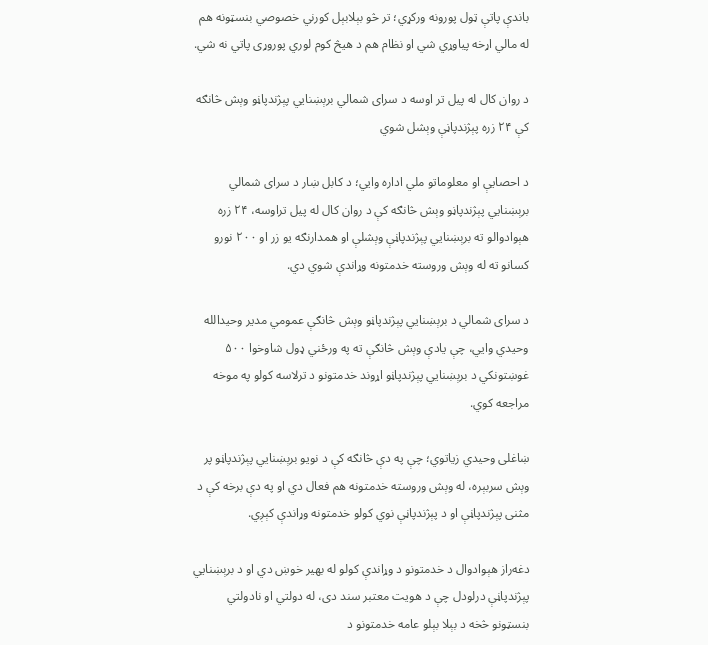باندې پاتې ټول پورونه ورکړي؛ تر څو بېلابېل كورني خصوصي بنسټونه هم له مالي اړخه پياوړي شي او نظام هم د هیڅ کوم لوري پوروړی پاتي نه شي.

د روان کال له پیل تر اوسه د سرای شمالي برېښنایي پېژندپاڼو وېش څانګه کې ۲۴ زره پېژندپاڼې وېشل شوي

د احصایې او معلوماتو ملي اداره وایي؛ د کابل ښار د سرای شمالي برېښنایي پېژندپاڼو وېش څانګه کې د روان کال له پیل تراوسه، ۲۴ زره هېوادوالو ته برېښنایي پېژندپاڼې وېشلې او همدارنګه یو زر او ۲۰۰ نورو کسانو ته له وېش وروسته خدمتونه وړاندې شوي دي.

د سرای شمالي د برېښنایي پېژندپاڼو وېش څانګې عمومي مدیر وحیدالله وحیدي وايي، چې یادې وېش څانګې ته په ورځني ډول شاوخوا ۵۰۰ غوښتونکي د برېښنایي پېژندپاڼو اړوند خدمتونو د ترلاسه کولو په موخه مراجعه کوي.

ښاغلی وحیدي زیاتوي؛ چې په دې څانګه کې د نویو برېښنایي پېژندپاڼو پر وېش سربېره، له وېش وروسته خدمتونه هم فعال دي او په دې برخه کې د مثنی پېژندپاڼې او د پېژندپاڼې نوي کولو خدمتونه وړاندې کېږي.

دغه‌راز هېوادوال د خدمتونو د وړاندې کولو له بهیر خوښ دي او د برېښنایي پېژندپاڼې درلودل چې د هویت معتبر سند دی، له دولتي او نادولتي بنسټونو څخه د بېلا بېلو عامه خدمتونو د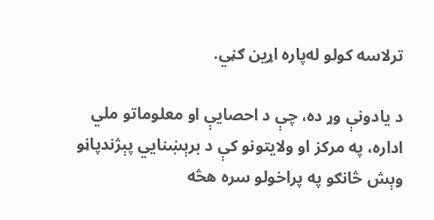ترلاسه کولو له‌پاره اړین ګڼي.

د یادونې وړ ده، چې د احصایې او معلوماتو ملي اداره، په مرکز او ولایتونو کې د برېښنایي پېژندپاڼو وېش څانګو په پراخولو سره هڅه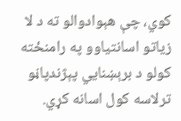کوي، چې هېوادوالو ته د لا زیاتو اسانتیاوو په رامنځته کولو د برېښنایي پېژندپاڼو ترلاسه کول اسانه کړي.